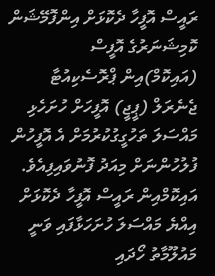ރައީސް އޮފީހާ ދެކޮޅަށް އިންފޮމޭޝަން ކޮމިޝަނަރުގެ އޮފީސް (އައިކޮމް)އިން ޕްރޮސެކިއުޓާ ޖެނެރަލް (ޕީޖީ) އޮފީހަށް ހުށަހެޅި މައްސަލަ ތަހުގީގުކުރުމަށް އެ އޮފީހުން ފުލުހުންނަށް މިއަދު ފޮނުވައިފިއެވެ.
އައިކޮމްއިން ރައީސް އޮފީހާ ދެކޮޅަށް އިއްޔެ މައްސަލަ ހުށަހަޅާފައި ވަނީ މައުލޫމާތު ހޯދައި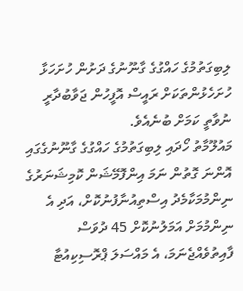ލިބިގަތުމުގެ ހައްގުގެ ގާނޫނުގެ ދަށުން ހުށަހަޅާ ހުށަހެޅުންތަކަށް ރައީސް އޮފީހުން ޖަވާބުދާރީ ނުވާތީ ކަމަށް ބުނެއެވެ.
މައުލޫމާތު ހޯދައި ލިބިގަތުމުގެ ހައްގުގެ ގާނޫނުގެގައި އޮންނަ ގޮތުން ނަމަ އިންފޮމޭޝަން ކޮމިޝަނަރުގެ ނިންމުމަކާމެދު އިސްތިއުނާފުނުކޮށް، އަދި އެ ނިންމުމަށް އަމަލުނުކޮށް 45 ދުވަސް ފާއިތުވެއްޖެނަމަ، އެ މައްސަލަ ޕްރޮސިކިއުޓާ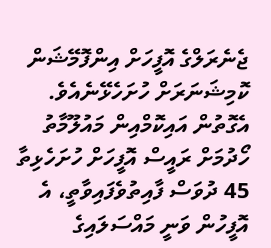ޖެނެރަލްގެ އޮފީހަށް އިންފޮމޭޝަން ކޮމިޝަނަރަށް ހުށަހެޅޭނެއެވެ.
އެގޮތުން އައިކޮމްއިން މައުލޫމާތު ހޯދުމަށް ރައީސް އޮފީހަށް ހުށަހެޅިތާ 45 ދުވަސް ފާއިތުވެފައިވާތީ، އެ އޮފީހުން ވަނީ މައްސަލައިގެ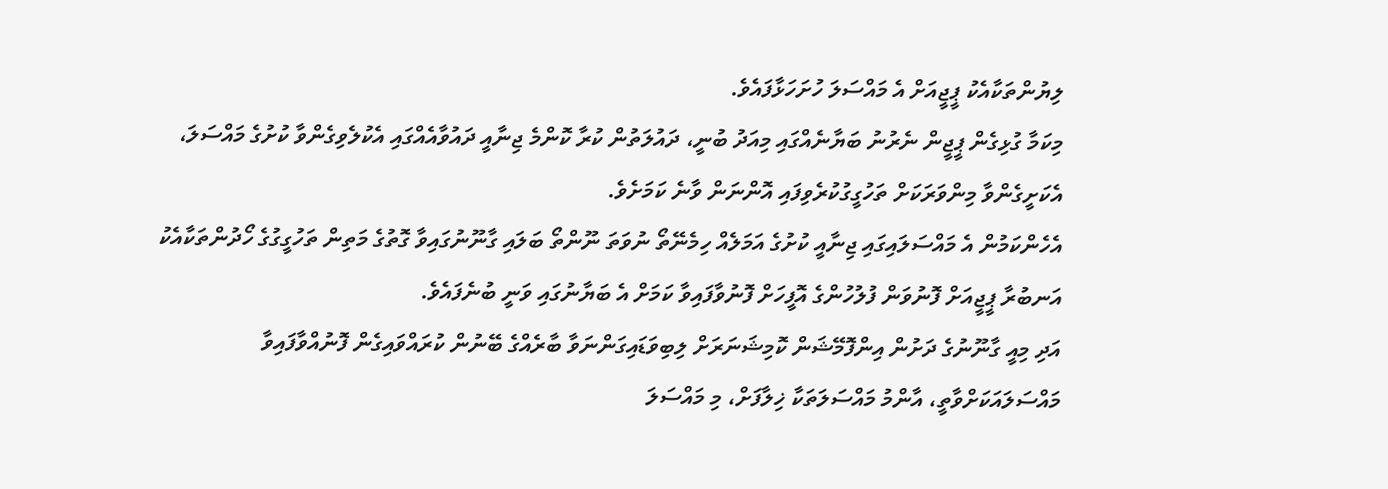ލިޔުންތަކާއެކު ޕީޖީއަށް އެ މައްސަލަ ހުށަހަޅާފައެވެ.
މިކަމާ ގުޅިގެން ޕީޖީން ނެރުނު ބަޔާނެއްގައި މިއަދު ބުނީ، ދައުލަތުން ކުރާ ކޮންމެ ޖިނާއީ ދައުވާއެއްގައި އެކުލެވިގެންވާ ކުށުގެ މައްސަލަ، އެކަށީގެންވާ މިންވަރަކަށް ތަހުގީގުކުރެވިފައި އޮންނަން ވާނެ ކަމަށެވެ.
އެހެންކަމުން އެ މައްސަލައިގައި ޖިނާއީ ކުށުގެ އަމަލެއް ހިމެނޭތޯ ނުވަތަ ނޫންތޯ ބަލައި ގާނޫނުގައިވާ ގޮތުގެ މަތިން ތަހުގީގުގެ ހޯދުންތަކާއެކު އަނބުރާ ޕީޖީއަށް ފޮނުވަން ފުލުހުންގެ އޮފީހަށް ފޮނުވާފައިވާ ކަމަށް އެ ބަޔާނުގައި ވަނީ ބުނެފައެވެ.
އަދި މިއީ ގާނޫނުގެ ދަށުން އިންފޮމޭޝަން ކޮމިޝަނަރަށް ލިބިވަޑައިގަންނަވާ ބާރެއްގެ ބޭނުން ކުރައްވައިގެން ފޮނުއްވާފައިވާ މައްސަލައަކަށްވާތީ، އާންމު މައްސަލަތަކާ ޚިލާފަށް، މި މައްސަލަ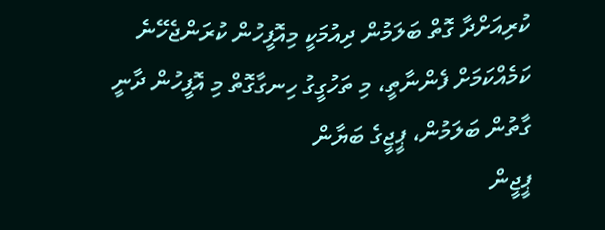ކުރިއަށްދާ ގޮތް ބަލަމުން ދިއުމަކީ މިއޮފީހުން ކުރަންޖެހޭނެ ކަމެއްކަމަށް ފެންނާތީ، މި ތަހުގީގު ހިނގާގޮތް މި އޮފީހުން ދާނީ ގާތުން ބަލަމުން، ޕީޖީގެ ބަޔާން
ޕީޖީން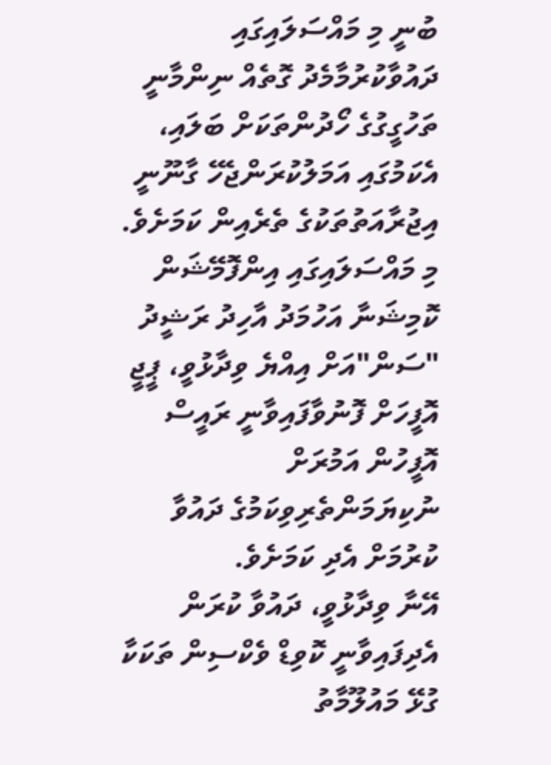ބުނީ މި މައްސަލައިގައި ދައުވާކުރުމާމެދު ގޮތެއް ނިންމާނީ ތަހުގީގުގެ ހޯދުންތަކަށް ބަލައި، އެކަމުގައި އަމަލުކުރަންޖެހޭ ގާނޫނީ އިޖުރާއަތުތަކުގެ ތެރެއިން ކަމަށެވެ.
މި މައްސަލައިގައި އިންފޮމޭޝަން ކޮމިޝަނާ އަހުމަދު އާހިދު ރަޝީދު "ސަން"އަށް އިއްޔެ ވިދާޅުވީ، ޕީޖީ އޮފީހަށް ފޮނުވާފައިވާނީ ރައީސް އޮފީހުން އަމުރަށް ނުކިޔަމަންތެރިވިކަމުގެ ދައުވާ ކުރުމަށް އެދި ކަމަށެވެ.
އޭނާ ވިދާޅުވީ، ދައުވާ ކުރަން އެދިފައިވާނީ ކޮވިޑް ވެކްސިން ތަކަކާ ގުޅޭ މައުލޫމާތު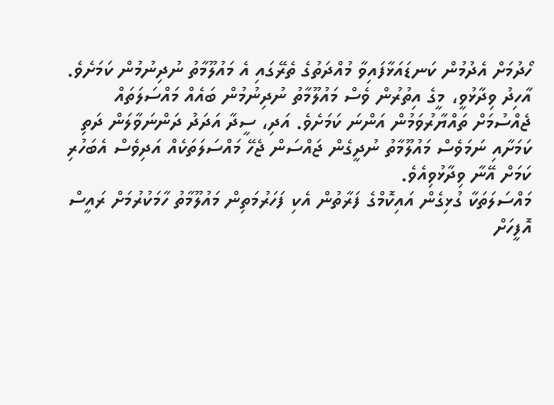ހޯދުމަށް އެދުމުން ކަނޑައަޅާފައިވާ މުއްދަތުގެ ތެރޭގައި އެ މައުލޫމާތު ނުދިނުމުން ކަމަށެވެ.
އާހިދު ވިދާޅުވީ، މީގެ އިތުރުން ވެސް މައުލޫމާތު ނުދިނުމުން ބައެއް މައްސަލަތައް ޖެއްސުމަށް ތައްޔާރުވަމުން އަންނަ ކަމަށެވެ. އަދި، ސީދާ އަދަދު ދަންނަވާލަން ދަތި ކަމަށާއި ނަމަވެސް މައުލޫމާތު ނުދީގެން ޖައްސަން ޖެހޭ މައްސަލަތަކެއް އަދިވެސް އެބަހުރި ކަމަށް އޭނާ ވިދާޅުވިއެވެ.
މައްސަލަތަކާ ގުޅިގެން އައިކޮމްގެ ފަރާތުން އެކި ފަހަރުމަތިން މައުލޫމާތު ހާމަކުރުމަށް ރައީސް އޮފީހަށް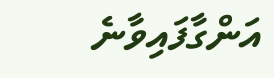އަންގާފައިވާނެ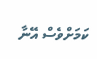ކަމަށްވެސް އޭނާ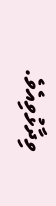ވިދާޅުވިއެވެ.